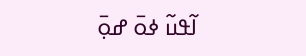ߊ߬ߟߎ߬ ߦߋ߫ ߝߋ߲߫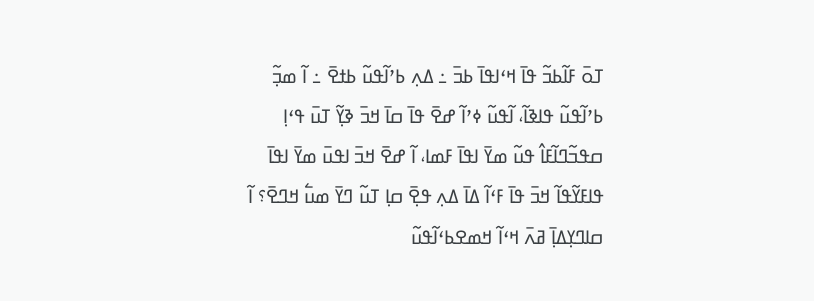ߠߋ߫ ߓߊ߬ߕߏ߬ ߟߊ߫ ߞߵߊߟߊ߫ ߕߏ߫ ߸ ߡߍ߲ ߕߴߊ߬ߟߎ߬ ߕߙߐ߫ ߸ ߊ߬ ߘߏ߲߬ ߕߴߊ߬ߟߎ߬ ߟߊߢߊ߬، ߊ߬ߟߎ߬ ߦߴߊ߬ ߝߐ߫ ߟߊ߫ ߛߊ߫ ߞߏ߫ ߢߌ߲߬ ߠߎ߫ ߟߵߊ߲ ߛߟߏ߬ߣߊ߬ߓߊ߮ ߟߎ߬ ߘߌ߫ ߊߟߊ߫ ߓߘߊ، ߊ߬ ߝߐ߫ ߞߏ߫ ߊߟߎ߫ ߘߌ߫ ߊߟߊ߫ ߟߊߓߌ߬ߟߊ߬ ߞߏ߫ ߟߊ߫ ߓߵߊ߬ ߡߊ߫ ߡߍ߲ ߟߐ߲߫ ߛߊ߲ ߠߎ߬ ߣߌ߫ ߘߎ߱ ߞߣߐ߫؟ ߊ߬ ߛߊߣߌ߲ߡߊ߲߫ ߥߍ߫ ߞߵߊ߬ ߞߘߐߕߵߊ߬ߟߎ߬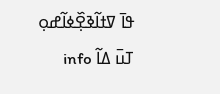ߟߊ߫ ߜߙߊ߬ߢߐ߲߰ߦߊ߬ߝߋ߲ ߠߎ߫ ߡߊ߬ info